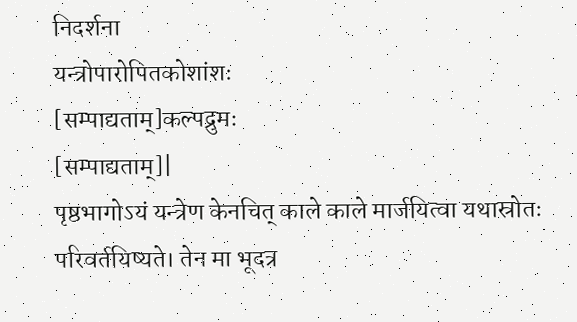निदर्शना
यन्त्रोपारोपितकोशांशः
[सम्पाद्यताम्]कल्पद्रुमः
[सम्पाद्यताम्]|
पृष्ठभागोऽयं यन्त्रेण केनचित् काले काले मार्जयित्वा यथास्रोतः परिवर्तयिष्यते। तेन मा भूदत्र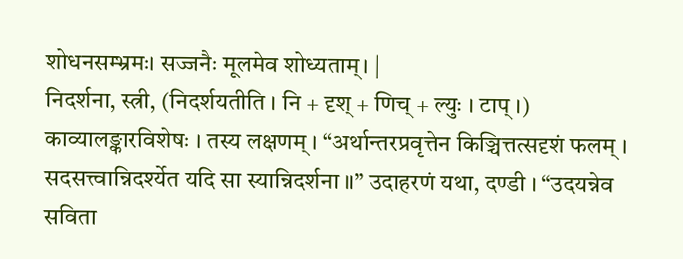शोधनसम्भ्रमः। सज्जनैः मूलमेव शोध्यताम्। |
निदर्शना, स्त्री, (निदर्शयतीति । नि + दृश् + णिच् + ल्युः । टाप् ।) काव्यालङ्कारविशेषः । तस्य लक्षणम् । “अर्थान्तरप्रवृत्तेन किञ्चित्तत्सदृशं फलम् । सदसत्त्वान्निदर्श्येत यदि सा स्यान्निदर्शना ॥” उदाहरणं यथा, दण्डी । “उदयन्नेव सविता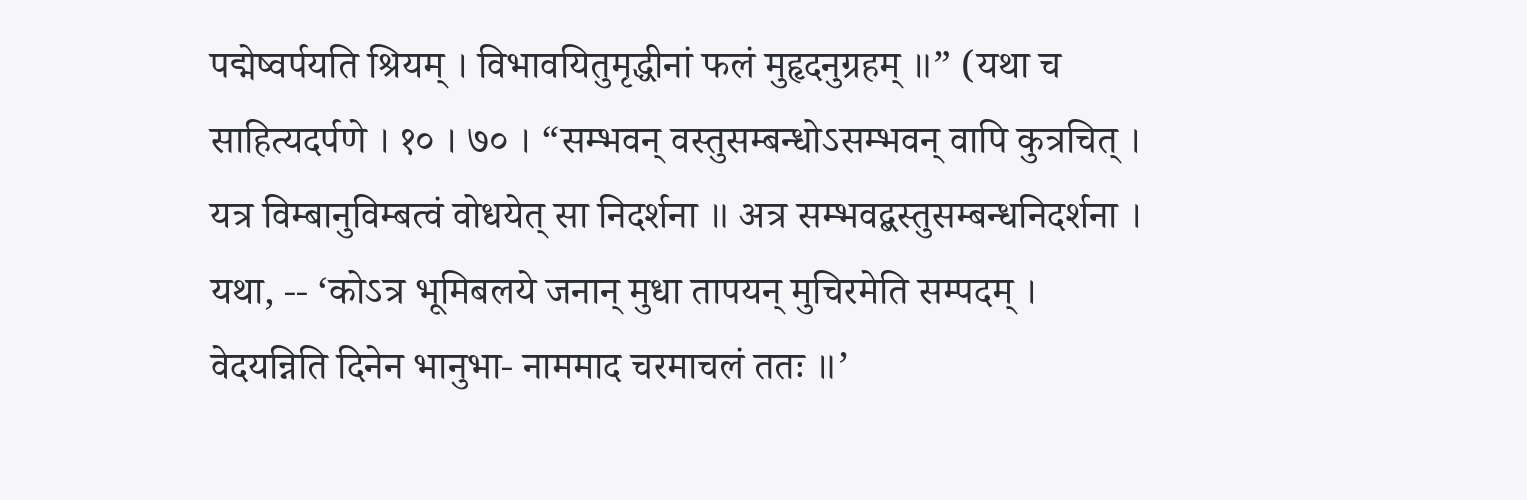पद्मेष्वर्पयति श्रियम् । विभावयितुमृद्धीनां फलं मुहृदनुग्रहम् ॥” (यथा च साहित्यदर्पणे । १० । ७० । “सम्भवन् वस्तुसम्बन्धोऽसम्भवन् वापि कुत्रचित् । यत्र विम्बानुविम्बत्वं वोधयेत् सा निदर्शना ॥ अत्र सम्भवद्बस्तुसम्बन्धनिदर्शना । यथा, -- ‘कोऽत्र भूमिबलये जनान् मुधा तापयन् मुचिरमेति सम्पदम् । वेदयन्निति दिनेन भानुभा- नाममाद चरमाचलं ततः ॥’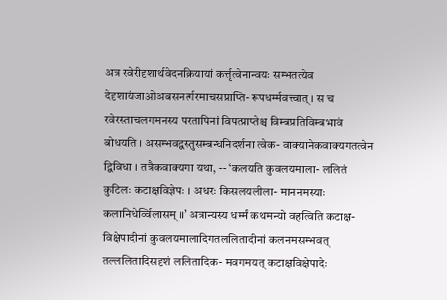अत्र रवेरीदृशार्थवेदनक्रियायां कर्त्तृत्वेनान्वयः सम्भतत्येव देदृशायंजाओअबसनर्त्गरमाचसप्राप्ति- रूपधर्म्मवत्त्वात् । स च रवेरस्ताचलगमनस्य परतापिनां विपत्प्राप्तेश्च विम्बप्रतिविम्बभावं बोधयति । असम्भवद्वस्तुसम्बन्धनिदर्शना त्वेक- वाक्यानेकवाक्यगतत्वेन द्विविधा । तत्रैकवाक्यगा यथा, -- ‘कलयति कुवलयमाला- ललितं कुटिलः कटाक्षविज्ञेपः । अधरः किसलयलीला- माननमस्याः कलानिधेर्व्विलासम् ॥’ अत्रान्यस्य धर्म्मं कथमन्यो वहत्विति कटाक्ष- विक्षेपादीनां कुवलयमालादिगतललितादीनां कलनमसम्भवत् तल्ललितादिसदृशं ललितादिक- मवगमयत् कटाक्षविक्षेपादेः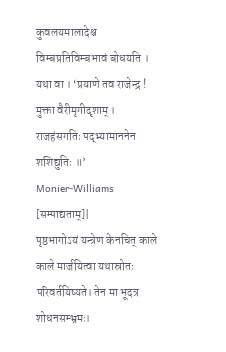कुवलयमालादेश्च विम्बप्रतिविम्बभावं बोधयति । यथा वा । ‘प्रयाणे तव राजेन्द्र ! मुक्ता वैरीमृगीदृशाम् । राजहंसगतिः पद्भ्यामाननेन शशिद्युतिः ॥’
Monier-Williams
[सम्पाद्यताम्]|
पृष्ठभागोऽयं यन्त्रेण केनचित् काले काले मार्जयित्वा यथास्रोतः परिवर्तयिष्यते। तेन मा भूदत्र शोधनसम्भ्रमः।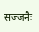सज्जनैः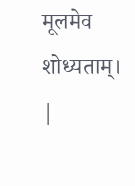मूलमेव शोध्यताम्। |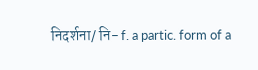निदर्शना/ नि- f. a partic. form of a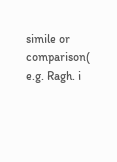simile or comparison( e.g. Ragh. i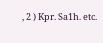, 2 ) Kpr. Sa1h. etc.